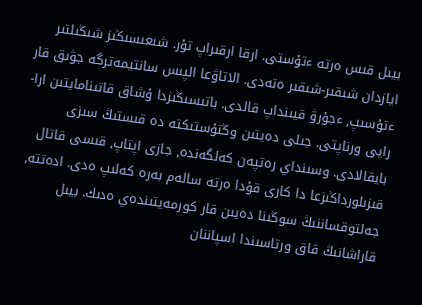بيىل قىس ەرتە ءتۇستى. ارقا ارقىراپ تۇر. شىعىسىڭىز شىڭىلتىر ايازدان شىقىر-شىقىر ەتەدى. الاتاۋعا الپىس سانتيمەترگە جۋىق قار ءتۇسىپ, ءجۇرۋ قيىنداپ قالدى. باتىسىڭىزدا ۇشاق قاتىنامايتىن ارا-رايى ورناپتى. جىلى دەيتىن وڭتۇستىكتە دە قىستىڭ سىزى بايقالادى. وسىنداي رەتپەن كەلگەندە, جازى اپتاپ, قىسى قاتال قىزىلورداڭىزعا دا كارى قۇدا ەرتە سالەم بەرە كەلىپ ەدى. ادەتتە, جەلتوقساننىڭ سوڭىنا دەيىن قار كورمەيتىندەي ەدىك. بيىل قاراشانىڭ قاق ورتاسىندا اسپاننان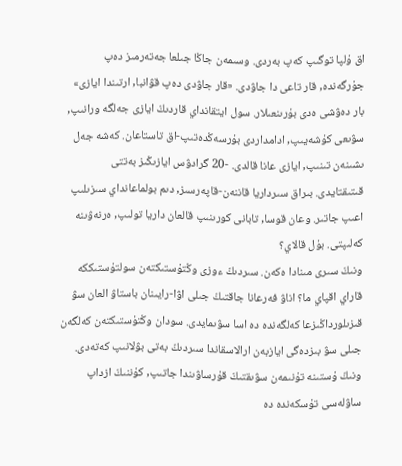اق ۇلپا توگىپ كەپ بەردى. وسىمەن جاڭا جىلعا جەتەرمىز دەپ جۇرگەندە, قار تاعى دا جاۋدى. «قار جاۋدى دەپ قۋانبا, ارتىندا ايازى» بار دەۋشى ەدى بۇرىنعىلار. سول ايتقانداي قاردىڭ ايازى جەلگە ورانىپ, سۋىعى كۇشەيىپ, ادامداردى بۇرسەڭدەتىپ-اق تاستاعان. كەشە جەل ىشىنەن تىنىپ, ايازى عانا قالدى. -20 گرادۋس ايازىڭىز بەتتى قىتىقتايدى. بىراق سىرداريا قاننەن-قاپەرسىز, دىم بولماعانداي سىزىلىپ اعىپ جاتىر. وعان قوسا, تابانى كورىنىپ قالعان داريا تولىپ, ەرنەۋىنە كەلىپتى. بۇل قالاي؟
ونىڭ سىرى مىنادا ەكەن. سىردىڭ ءوزى وڭتۇستىكتەن سولتۇستىككە قاراي اقپاي ما؟ اناۋ فەرعانا جاقتىڭ جىلى اۋا-رايىنان باستاۋ العان سۋ قىزىلورداڭىزعا كەلگەندە دە اسا سۋىمايدى. سودان وڭتۇستىكتەن كەلگەن جىلى سۋ بىزدەگى ايازبەن ارالاسقاندا سىردىڭ بەتى بۋلانىپ كەتەدى. ونىڭ ۇستىنە تۇنىمەن سۋىقتىڭ قۇرساۋىندا جاتىپ, كۇننىڭ ازداپ ساۋلەسى تۇسكەندە دە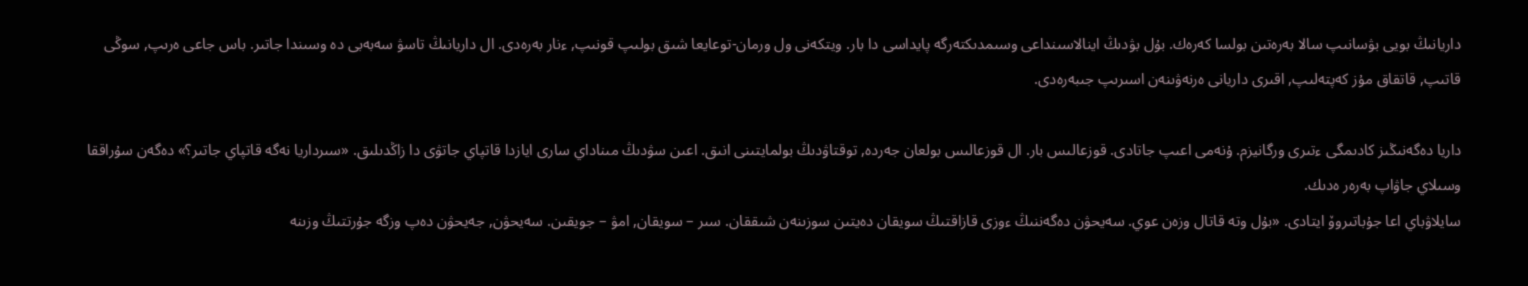داريانىڭ بويى بۋسانىپ سالا بەرەتىن بولسا كەرەك. بۇل بۋدىڭ اينالاسىنداعى وسىمدىكتەرگە پايداسى دا بار. ويتكەنى ول ورمان-توعايعا شىق بولىپ قونىپ, ءنار بەرەدى. ال داريانىڭ تاسۋ سەبەبى دە وسىندا جاتىر. باس جاعى ەرىپ, سوڭى قاتىپ, قاتقاق مۇز كەپتەلىپ, اقىرى داريانى ەرنەۋىنەن اسىرىپ جىبەرەدى.

داريا دەگەنىڭىز كادىمگى ءتىرى ورگانيزم. ۇنەمى اعىپ جاتادى. قوزعالىس بار. ال قوزعالىس بولعان جەردە, توقتاۋدىڭ بولمايتىنى انىق. اعىن سۋدىڭ مىناداي سارى ايازدا قاتپاي جاتۋى دا زاڭدىلىق. «سىرداريا نەگە قاتپاي جاتىر؟» دەگەن سۇراققا وسىلاي جاۋاپ بەرەر ەدىك.
سايلاۋباي اعا جۇباتىروۆ ايتادى. «بۇل وتە قاتال وزەن عوي. سەيحۋن دەگەننىڭ ءوزى قازاقتىڭ سويقان دەيتىن سوزىنەن شىققان. سىر – سويقان, امۋ – جويقىن. سەيحۋن, جەيحۋن دەپ وزگە جۇرتتىڭ وزىنە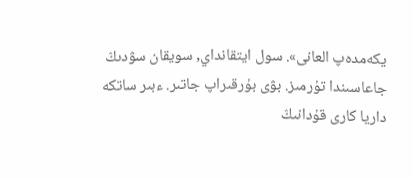يكەمدەپ العانى». سول ايتقانداي, سويقان سۋدىڭ جاعاسىندا تۇرمىز. بۋى بۇرقىراپ جاتىر. ءبىر ساتكە داريا كارى قۇدانىڭ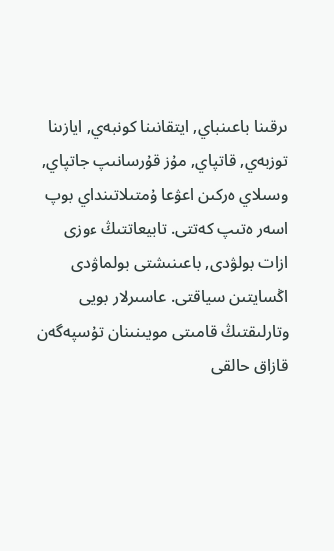ىرقىنا باعىنباي, ايتقانىنا كونبەي, ايازىنا توزبەي, قاتپاي, مۇز قۇرسانىپ جاتپاي, وسىلاي ەركىن اعۋعا ۇمتىلاتىنداي بوپ اسەر ەتىپ كەتتى. تابيعاتتىڭ ءوزى ازات بولۋدى, باعىنىشتى بولماۋدى اڭسايتىن سياقتى. عاسىرلار بويى وتارلىقتىڭ قامىتى مويىنىنان تۇسپەگەن قازاق حالقى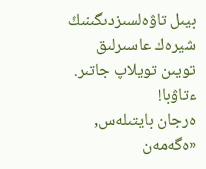بيىل تاۋەلسىزدىگىنىڭ شيرەك عاسىرلىق تويىن تويلاپ جاتىر. ءتاۋبا!
ەرجان بايتىلەس,
«ەگەمەن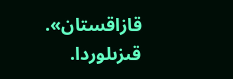قازاقستان».
قىزىلوردا.